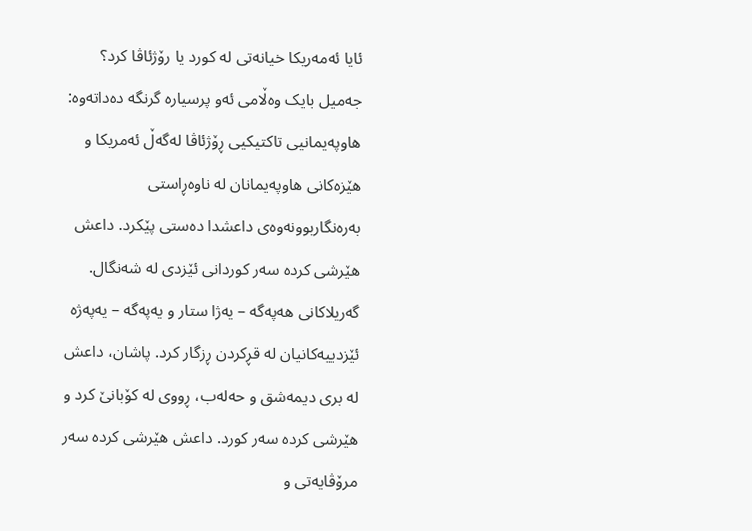ئایا ئەمەریکا خیانەتی لە کورد یا رۆژئاڤا کرد؟
جەمیل بایک وەڵامی ئەو پرسیارە گرنگە دەداتەوە:
هاوپەیمانیی تاکتیکیی ڕۆژئاڤا لەگەڵ ئەمریکا و هێزەکانی هاوپەیمانان لە ناوەڕاستی بەرەنگاربوونەوەی داعشدا دەستی پێکرد. داعش هێرشی کردە سەر کوردانی ئێزدی لە شەنگال. گەریلاکانی هەپەگە – یەژا ستار و یەپەگە – یەپەژە ئێزدییەکانیان لە قڕکردن ڕزگار کرد. پاشان، داعش لە بری دیمەشق و حەلەب، ڕووی لە کۆبانێ کرد و هێرشی کردە سەر کورد. داعش هێرشی کردە سەر مرۆڤایەتی و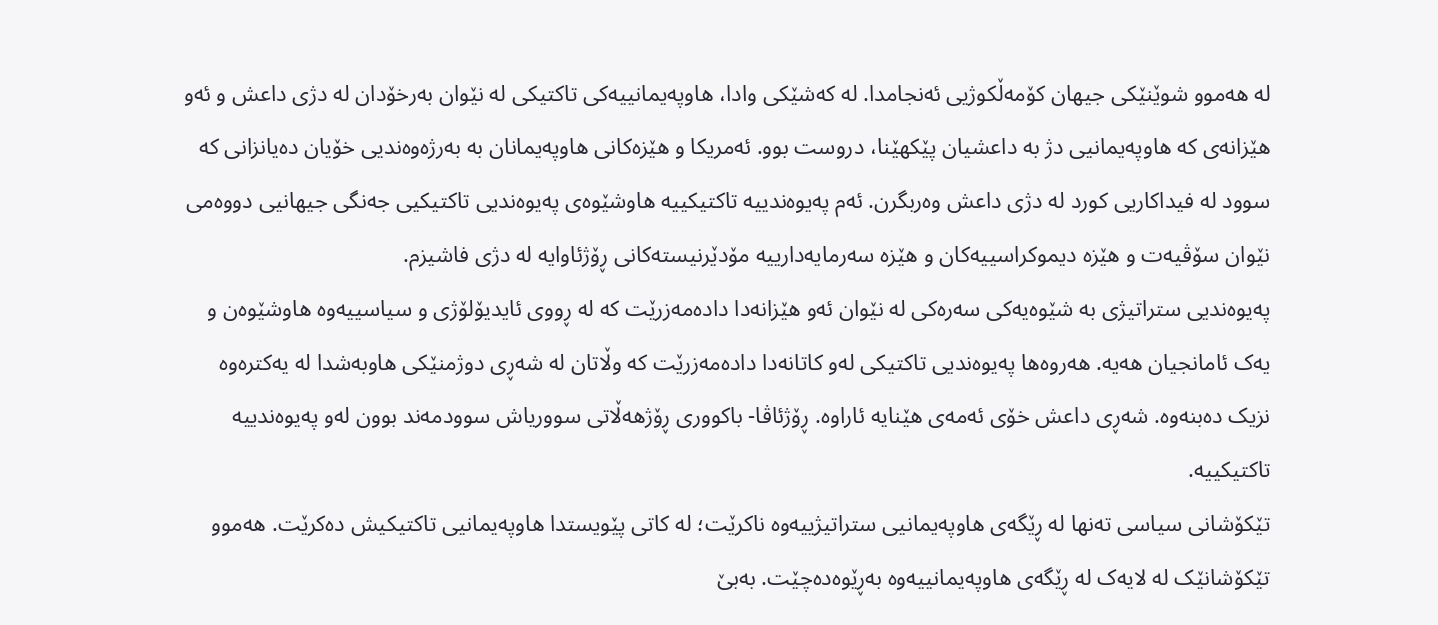لە هەموو شوێنێکی جیهان کۆمەڵکوژیی ئەنجامدا. لە کەشێکی وادا، هاوپەیمانییەکی تاکتیکی لە نێوان بەرخۆدان لە دژی داعش و ئەو هێزانەی کە هاوپەیمانیی دژ بە داعشیان پێکهێنا، دروست بوو. ئەمریکا و هێزەکانی هاوپەیمانان بە بەرژەوەندیی خۆیان دەیانزانی کە سوود لە فیداکاریی کورد لە دژی داعش وەربگرن. ئەم پەیوەندییە تاکتیکییە هاوشێوەی پەیوەندیی تاکتیکیی جەنگی جیهانیی دووەمی نێوان سۆڤیەت و هێزە دیموکراسییەکان و هێزە سەرمایەدارییە مۆدێرنیستەکانی ڕۆژئاوایە لە دژی فاشیزم.
پەیوەندیی ستراتیژی بە شێوەیەکی سەرەکی لە نێوان ئەو هێزانەدا دادەمەزرێت کە لە ڕووی ئایدیۆلۆژی و سیاسییەوە هاوشێوەن و یەک ئامانجیان هەیە. هەروەها پەیوەندیی تاکتیکی لەو کاتانەدا دادەمەزرێت کە وڵاتان لە شەڕی دوژمنێکی هاوبەشدا لە یەکترەوە نزیک دەبنەوە. شەڕی داعش خۆی ئەمەی هێنایە ئاراوە. ڕۆژئاڤا- باکووری ڕۆژهەڵاتی سووریاش سوودمەند بوون لەو پەیوەندییە تاکتیکییە.
تێکۆشانی سیاسی تەنها لە ڕێگەی هاوپەیمانیی ستراتیژییەوە ناکرێت؛ لە کاتی پێویستدا هاوپەیمانیی تاکتیکیش دەکرێت. هەموو تێکۆشانێک لە لایەک لە ڕێگەی هاوپەیمانییەوە بەڕێوەدەچێت. بەبێ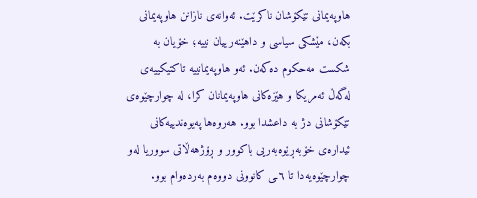هاوپەیمانی تێکۆشان ناکرێت. ئەوانەی نازانن هاوپەیمانی بکەن، مێشکی سیاسی و داهێنەرییان نییە؛ خۆیان بە شکست مەحکوم دەکەن. ئەو هاوپەیمانییە تاکتیکییەی لەگەڵ ئەمریکا و هێزەکانی هاوپەیمانان کرا، لە چوارچێوەی تێکۆشانی دژ بە داعشدا بوو. هەروەها پەیوەندییەکانی ئیدارەی خۆبەڕێوەبەریی باکوور و ڕۆژهەڵاتی سووریا لەو چوارچێوەیەدا تا ٦ـی کانوونی دووەم بەردەوام بوو.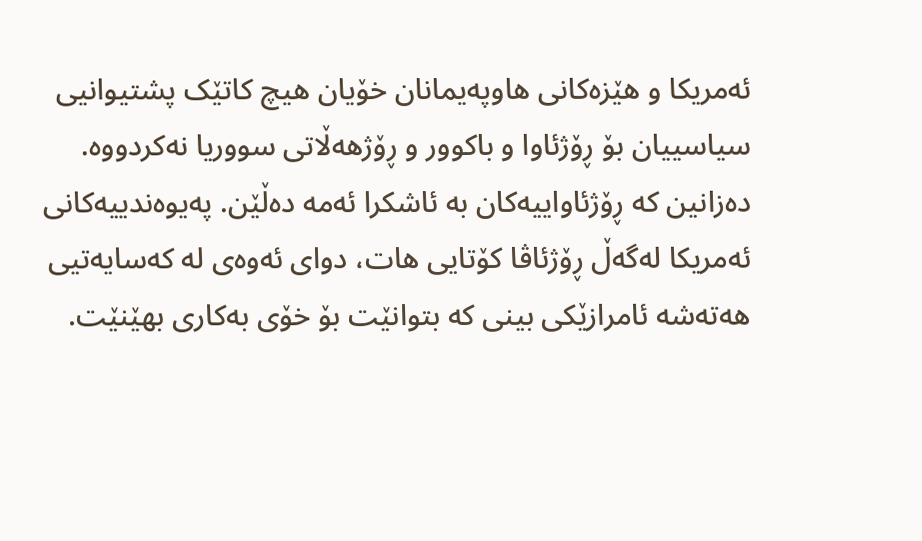ئەمریکا و هێزەکانی هاوپەیمانان خۆیان هیچ کاتێک پشتیوانیی سیاسییان بۆ ڕۆژئاوا و باکوور و ڕۆژهەڵاتی سووریا نەکردووە.
دەزانین کە ڕۆژئاواییەکان بە ئاشکرا ئەمە دەڵێن. پەیوەندییەکانی ئەمریکا لەگەڵ ڕۆژئاڤا کۆتایی هات، دوای ئەوەی لە کەسایەتیی هەتەشە ئامرازێکی بینی کە بتوانێت بۆ خۆی بەکاری بهێنێت.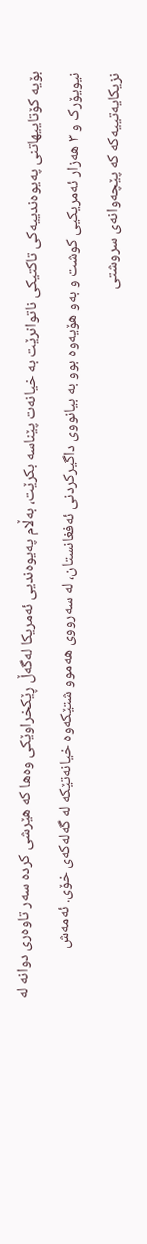بۆیە کۆتاییهاتنی پەیوەندییەکی تاکتیکی ناتوانرێت بە خیانەت پێناسە بکرێت، بەڵام پەیوەندیی ئەمریکا لەگەڵ ڕێکخراوێکی وەها کە هێرشی کردە سەر تاوەری دوانە لە نیویۆرک و ٣ هەزار ئەمریکیی کوشت و بەو هۆیەوە بوو بە بیانووی داگیرکردنی ئەفغانستان، لە سەرووی هەموو شتێکەوە خیانەتێکە لە گەلەکەی خۆی. ئەمەش نزیکایەتییەکە کە پێچەوانەی سروشتی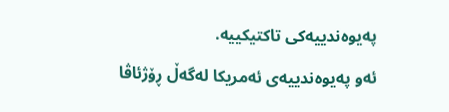پەیوەندییەکی تاکتیکییە.
ئەو پەیوەندییەی ئەمریکا لەگەڵ ڕۆژئاڤا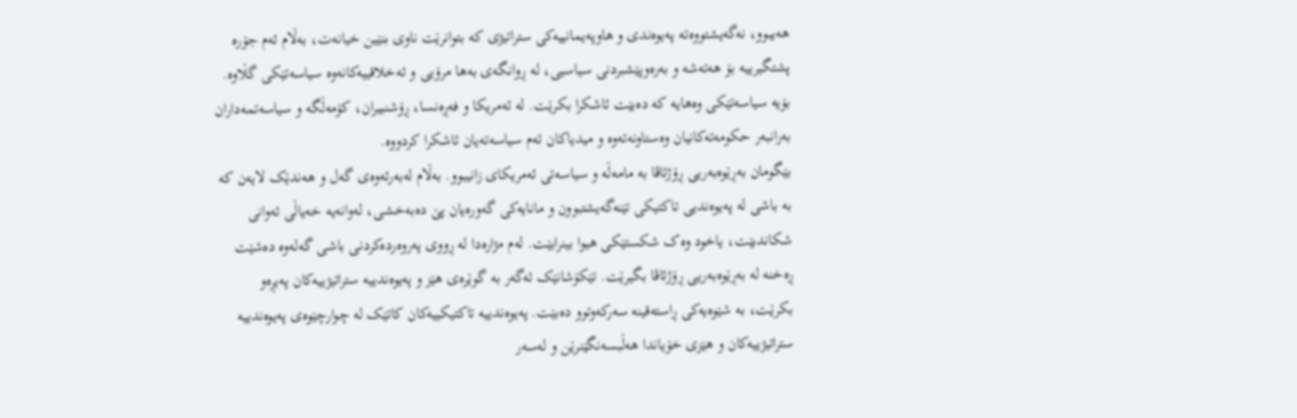هەیبوو، نەگەیشتووەتە پەیوەندی و هاوپەیمانییەکی ستراتیژی کە بتوانرێت ناوی بنێین خیانەت، بەڵام ئەم جۆرە پشتگیرییە بۆ هەتەشە و بەرەوپێشبردنی سیاسیی، لە ڕوانگەی بەها مرۆیی و ئەخلاقییەکانەوە سیاسەتێکی گڵاوە. بۆیە سیاسەتێکی وەهایە کە دەبێت ئاشکرا بکرێت. لە ئەمریکا و فەڕەنسا، ڕۆشنبیران، کۆمەڵگە و سیاسەتمەداران بەرانبەر حکومەتەکانیان وەستاونەتەوە و میدیاکان ئەم سیاسەتەیان ئاشکرا کردووە.
بێگومان بەڕێوەبەریی ڕۆژئاڤا بە مامەڵە و سیاسەتی ئەمریکای زانیبوو. بەڵام لەبەرئەوەی گەل و هەندێک لایەن کە بە باشی لە پەیوەندیی تاکتیکی تێنەگەیشتبوون و مانایەکی گەورەیان پێ دەبەخشی، لەوانەیە خەیاڵی ئەوانی شکاندبێت، یاخود وەک شکستێکی هیوا بینرابێت. لەم مژارەدا لە ڕووی پەروەردەکردنی باشی گەلەوە دەشێت ڕەخنە لە بەڕێوەبەریی ڕۆژئاڤا بگیرێت. تێکۆشانێک ئەگەر بە گوێرەی هێز و پەیوەندییە ستراتیژییەکان پەیڕەو بکرێت، بە شێوەیەکی ڕاستەقینە سەرکەوتوو دەبێت. پەیوەندییە تاکتیکییەکان کاتێک لە چوارچێوەی پەیوەندییە ستراتیژییەکان و هێزی خۆیاندا هەڵبسەنگێنرێن و لەسەر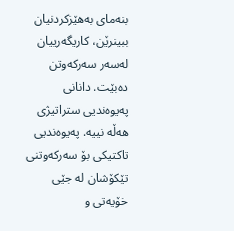بنەمای بەهێزکردنیان ببینرێن، کاریگەرییان لەسەر سەرکەوتن دەبێت. دانانی پەیوەندیی ستراتیژی هەڵە نییە. پەیوەندیی تاکتیکی بۆ سەرکەوتنی تێکۆشان لە جێی خۆیەتی و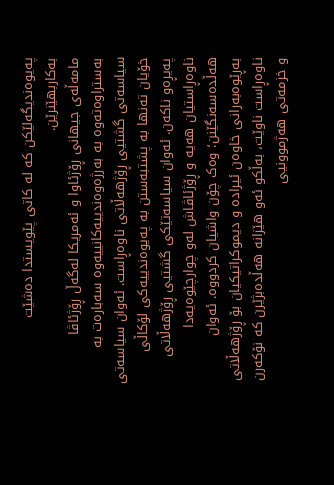پەیوەندیگەلێکن کە لە کاتی پێویستدا دەشێت بەکاربهێنرێن.
مامەڵەی جیهانی ڕۆژئاوا و ئەمریکا لەگەڵ ڕۆژئاڤا بەستراوەتەوە بە بەرژەوەندییەکانییەوە سەبارەت بە سیاسەتی گشتیی ڕۆژهەڵاتی ناوەڕاست. ئەوان سیاسەتی خۆیان تەنها بە پشتبەستن بە پەیوەندییەکی لۆکاڵی پەیڕەو ناکەن. ئەوان سیاسەتێکی گشتیی ڕۆژهەڵاتی ناوەڕاستیان هەیە و ڕۆژئاڤاش لەو چوارچێوەیەدا هەڵدەسەنگێنن؛ وەک چۆن واشیان کردووە. ئەوان بەڕێوەبەرانی خاوەن ئیرادە و دیموکراتیکیان بۆ ڕۆژهەڵاتی ناوەڕاست ناوێت، بەڵکو ئەو هێزانە هەڵدەبژێرن کە نۆکەرن و خزمەتی هەژموونیی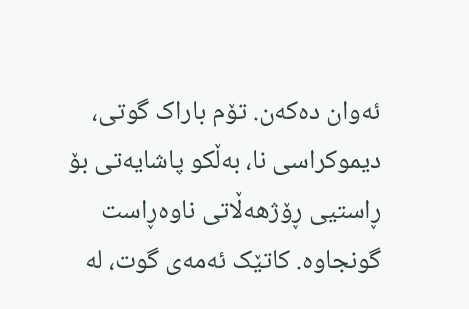ئەوان دەکەن. تۆم باراک گوتی، دیموکراسی نا، بەڵکو پاشایەتی بۆ ڕاستیی ڕۆژهەڵاتی ناوەڕاست گونجاوە. کاتێک ئەمەی گوت، لە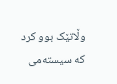وڵاتێک بوو کرد کە سیستەمی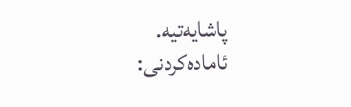پاشایەتیە.
ئامادەكردنی: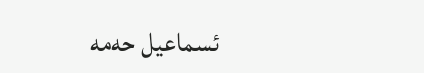ئسماعیل حەمە